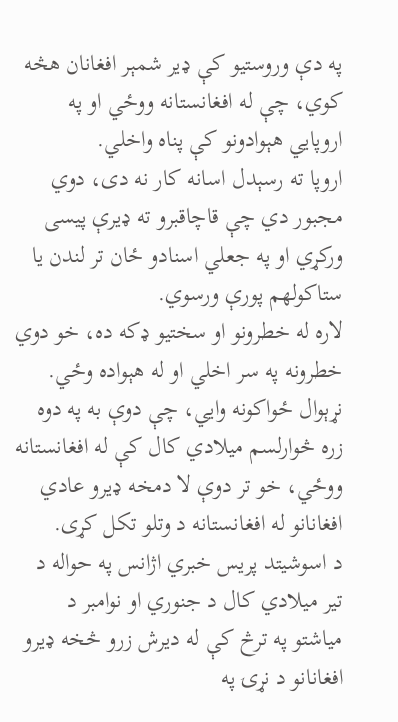په دې وروستیو کې ډیر شمېر افغانان هڅه کوي، چې له افغانستانه ووځي او په اروپایي هېوادونو کې پناه واخلي.
اروپا ته رسېدل اسانه کار نه دی، دوي مجبور دي چې قاچاقبرو ته ډیرې پیسی ورکړي او په جعلي اسنادو ځان تر لندن یا ستاکولهم پورې ورسوي.
لاره له خطرونو او سختیو ډکه ده، خو دوي خطرونه په سر اخلي او له هېواده وځي.
نړېوال ځواکونه وايي، چې دوې به په دوه زره څوارلسم میلادي کال کې له افغانستانه ووځي، خو تر دوې لا دمخه ډیرو عادي افغانانو له افغانستانه د وتلو تکل کړی.
د اسوشیتد پریس خبري اژانس په حواله د تیر میلادي کال د جنوري او نوامبر د میاشتو په ترڅ کې له دیرش زرو څخه ډیرو افغانانو د نړۍ په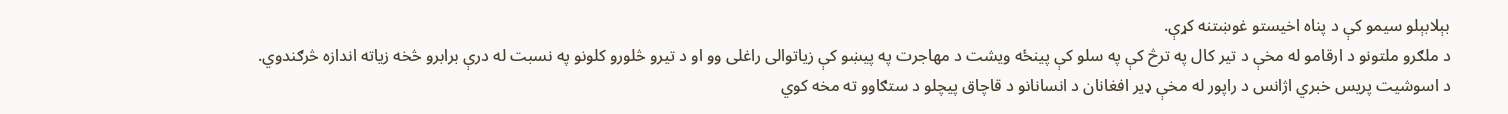بېلابېلو سیمو کې د پناه اخیستو غوښتنه کړې.
د ملګرو ملتونو د ارقامو له مخې د تیر کال په ترڅ کې په سلو کې پینځه ویشت د مهاجرت په پیښو کې زیاتوالی راغلی وو او د تیرو څلورو کلونو په نسبت له درې برابرو څخه زیاته اندازه څرګندوي.
د اسوشیت پریس خبري اژانس د راپور له مخې ډیر افغانان د انسانانو د قاچاق پیچلو د ستګاوو ته مخه کوي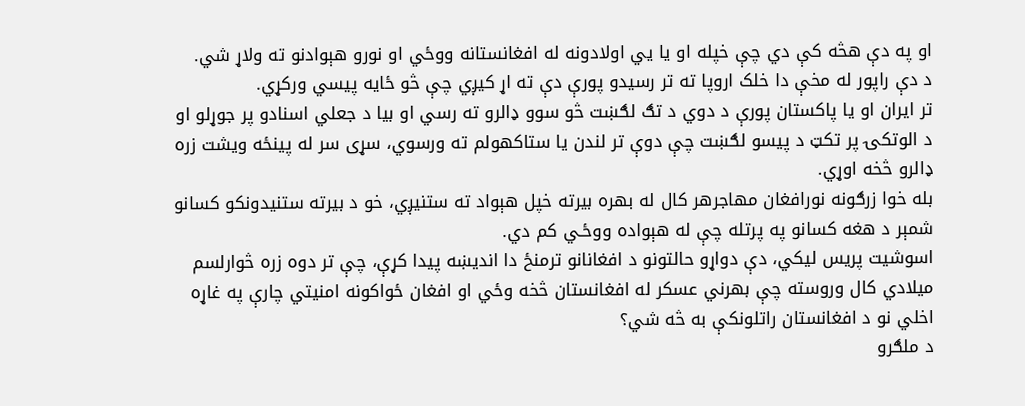او په دې هڅه کې دي چې خپله او یا یي اولادونه له افغانستانه ووځي او نورو هېوادنو ته ولاړ شي.
د دې راپور له مخې دا خلک اروپا ته تر رسیدو پورې دې ته اړ کیږي چې څو ځایه پیسي ورکړي.
تر ایران او یا پاکستان پورې د دوي د تګ لګښت څو سوو ډالرو ته رسي او بیا د جعلي اسنادو پر جوړلو او د الوتکۍ پر تکټ د پیسو لګښت چې دوې تر لندن یا ستاکهولم ته ورسوي، سړی سر له پینځه ویشت زره ډالرو څخه اوړي.
بله خوا زرګونه نورافغان مهاجرهر کال له بهره بیرته خپل هېواد ته ستنیږي، خو د بیرته ستنیدونکو کسانو شمېر د هغه کسانو په پرتله چې له هېواده ووځـي کم دي.
اسوشیت پریس لیکي، دې دواړو حالتونو د افغانانو ترمنځ دا اندیښه پیدا کړې، چې تر دوه زره څوارلسم میلادي کال وروسته چې بهرني عسکر له افغانستان څخه وځي او افغان ځواکونه امنیتي چارې په غاړه اخلي نو د افغانستان راتلونکې به څه شي؟
د ملګرو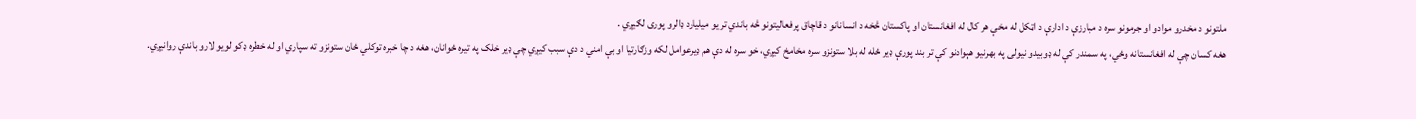ملتونو د مخدرو موادو او جرمونو سره د مبارزې د ادارې د اټکل له مخې هر کال له افغانستان او پاکستان څخه د انسانانو د قاچاق پرفعالیتونو څه باندي تر یو میلیارد ډالرو پوری لګیږي .
هغه کسان چې له افغانستانه وځي، په سمندر کې له ډوبیدو نیولی په بهرنیو هېوادنو کې تر بند پورې ډیر ځله له بلا ستونزو سره مخامخ کیږي، خو سره له دې هم ډیرعوامل لکه وزګارتیا او بې امني د دې سبب کیږي چې ډیر خلک په تیره ځوانان، هغه د چا خبره توکلي ځان ستونزو ته سپاري او له خطره ډکو لویو لارو باندې روانیږي.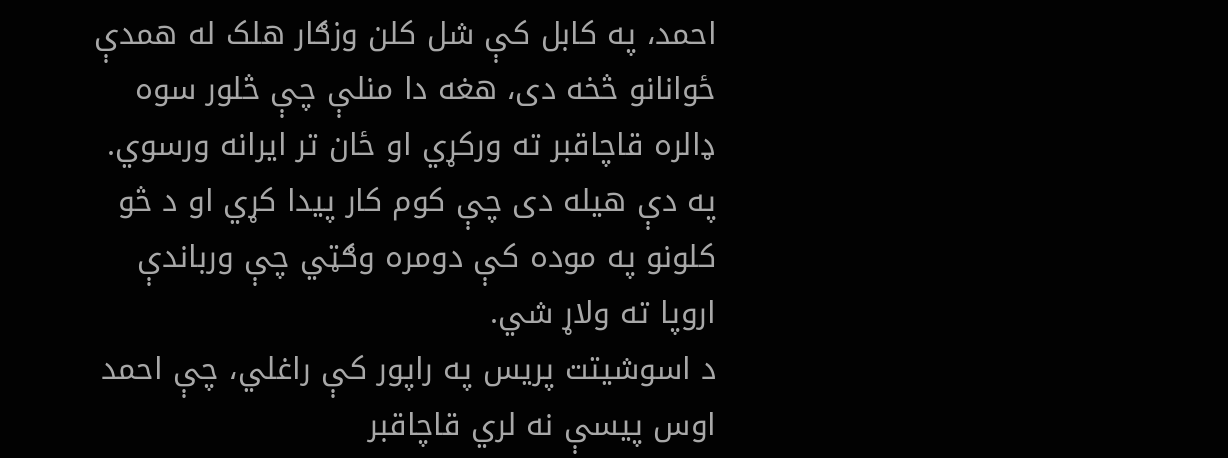احمد، په کابل کې شل کلن وزګار هلک له همدې ځوانانو څخه دی، هغه دا منلې چې څلور سوه ډالره قاچاقبر ته ورکړي او ځان تر ایرانه ورسوي.
په دې هیله دی چې کوم کار پیدا کړي او د څو کلونو په موده کې دومره وګټي چې ورباندې اروپا ته ولاړ شي.
د اسوشیتت پریس په راپور کې راغلي، چې احمد اوس پیسې نه لري قاچاقبر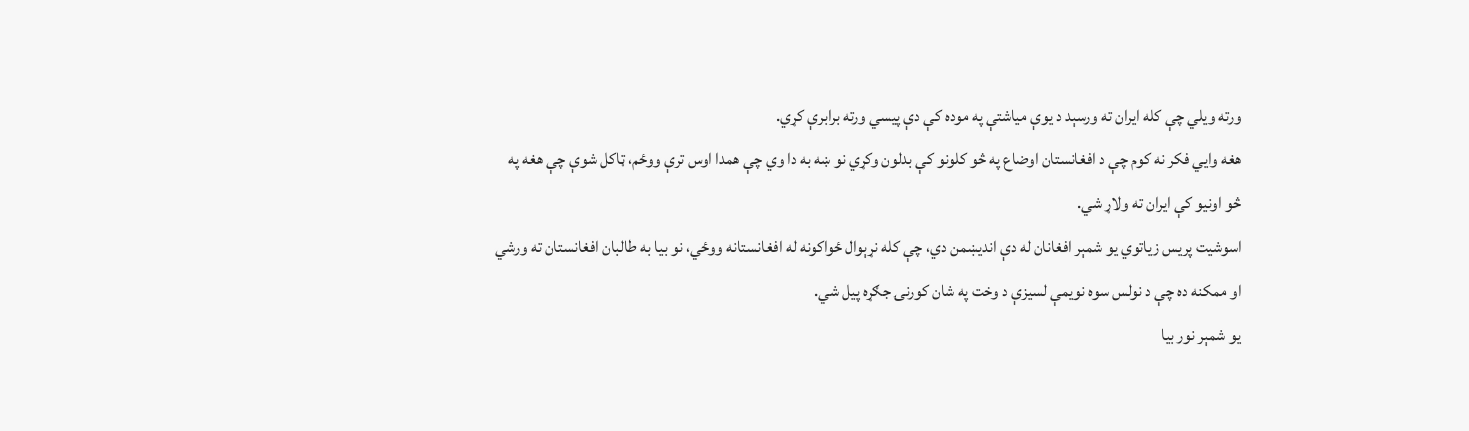ورته ویلي چې کله ایران ته ورسېد د یوې میاشتې په موده کې دې پیسي ورته برابرې کړي.
هغه وايي فکر نه کوم چې د افغانستان اوضاع په څو کلونو کې بدلون وکړي نو ښه به دا وي چې همدا اوس ترې ووځم، ټاکل شوې چې هغه په څو اونیو کې ایران ته ولاړ شي.
اسوشیت پریس زیاتوي یو شمېر افغانان له دې اندیښمن دي، چې کله نړېوال ځواکونه له افغانستانه ووځي، نو بیا به طالبان افغانستان ته ورشي او ممکنه ده چې د نولس سوه نویمې لسیزې د وخت په شان کورنۍ جګړه پیل شي.
یو شمېر نور بیا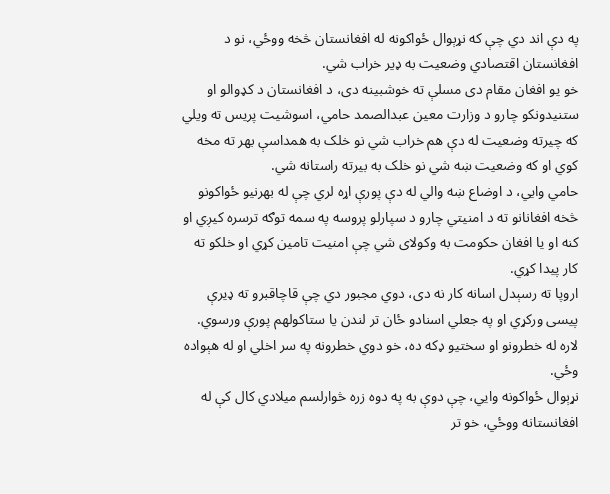په دې اند دي چې که نړېوال ځواکونه له افغانستان څخه ووځي، نو د افغانستان اقتصادي وضعیت به ډیر خراب شي.
خو یو افغان مقام دی مسلې ته خوشبینه دی، د افغانستان د کډوالو او ستنیدونکو چارو د وزارت معین عبدالصمد حامي، اسوشیت پریس ته ویلي که چیرته وضعیت له دې هم خراب شي نو خلک به همداسې بهر ته مخه کوي او که وضعیت ښه شي نو خلک به بیرته راستانه شي.
حامي وایي، د اوضاع ښه والي له دې پورې اړه لري چې له بهرنیو ځواکونو څخه افغانانو ته د امنیتي چارو د سپارلو پروسه په سمه توګه ترسره کیږي او کنه او یا افغان حکومت به وکولای شي چې امنیت تامین کړي او خلکو ته کار پیدا کړي.
اروپا ته رسېدل اسانه کار نه دی، دوي مجبور دي چې قاچاقبرو ته ډیرې پیسی ورکړي او په جعلي اسنادو ځان تر لندن یا ستاکولهم پورې ورسوي.
لاره له خطرونو او سختیو ډکه ده، خو دوي خطرونه په سر اخلي او له هېواده وځي.
نړېوال ځواکونه وايي، چې دوې به په دوه زره څوارلسم میلادي کال کې له افغانستانه ووځي، خو تر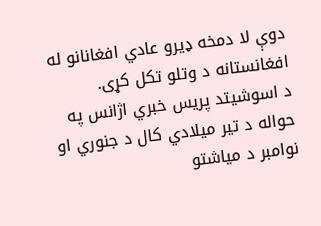دوې لا دمخه ډیرو عادي افغانانو له افغانستانه د وتلو تکل کړی.
د اسوشیتد پریس خبري اژانس په حواله د تیر میلادي کال د جنوري او نوامبر د میاشتو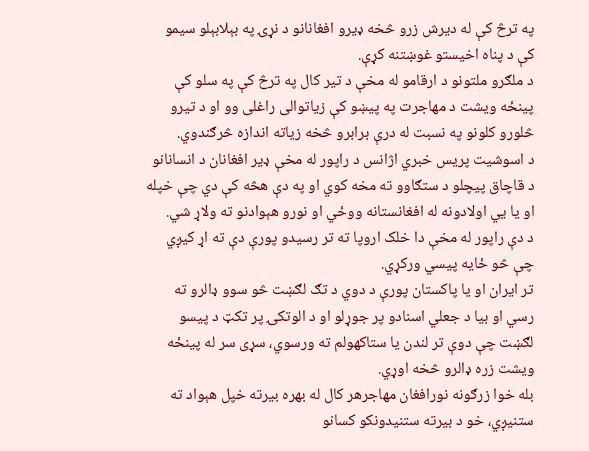په ترڅ کې له دیرش زرو څخه ډیرو افغانانو د نړۍ په بېلابېلو سیمو کې د پناه اخیستو غوښتنه کړې.
د ملګرو ملتونو د ارقامو له مخې د تیر کال په ترڅ کې په سلو کې پینځه ویشت د مهاجرت په پیښو کې زیاتوالی راغلی وو او د تیرو څلورو کلونو په نسبت له درې برابرو څخه زیاته اندازه څرګندوي.
د اسوشیت پریس خبري اژانس د راپور له مخې ډیر افغانان د انسانانو د قاچاق پیچلو د ستګاوو ته مخه کوي او په دې هڅه کې دي چې خپله او یا یي اولادونه له افغانستانه ووځي او نورو هېوادنو ته ولاړ شي.
د دې راپور له مخې دا خلک اروپا ته تر رسیدو پورې دې ته اړ کیږي چې څو ځایه پیسي ورکړي.
تر ایران او یا پاکستان پورې د دوي د تګ لګښت څو سوو ډالرو ته رسي او بیا د جعلي اسنادو پر جوړلو او د الوتکۍ پر تکټ د پیسو لګښت چې دوې تر لندن یا ستاکهولم ته ورسوي، سړی سر له پینځه ویشت زره ډالرو څخه اوړي.
بله خوا زرګونه نورافغان مهاجرهر کال له بهره بیرته خپل هېواد ته ستنیږي، خو د بیرته ستنیدونکو کسانو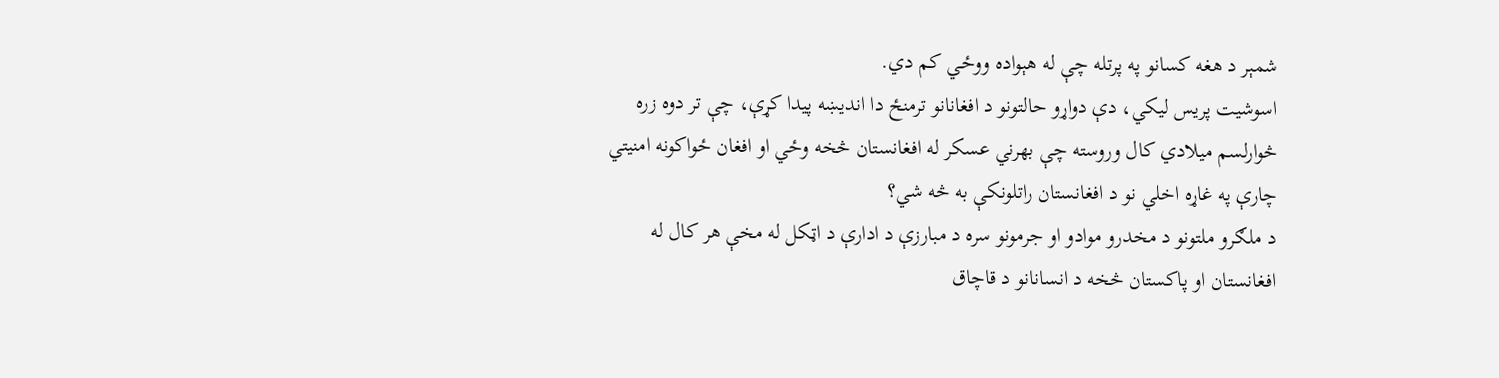شمېر د هغه کسانو په پرتله چې له هېواده ووځـي کم دي.
اسوشیت پریس لیکي، دې دواړو حالتونو د افغانانو ترمنځ دا اندیښه پیدا کړې، چې تر دوه زره څوارلسم میلادي کال وروسته چې بهرني عسکر له افغانستان څخه وځي او افغان ځواکونه امنیتي چارې په غاړه اخلي نو د افغانستان راتلونکې به څه شي؟
د ملګرو ملتونو د مخدرو موادو او جرمونو سره د مبارزې د ادارې د اټکل له مخې هر کال له افغانستان او پاکستان څخه د انسانانو د قاچاق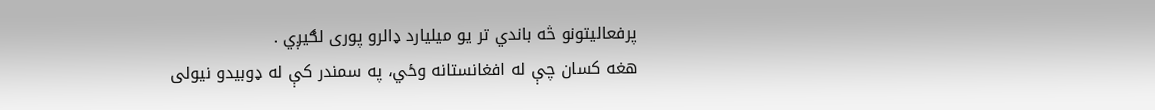پرفعالیتونو څه باندي تر یو میلیارد ډالرو پوری لګیږي .
هغه کسان چې له افغانستانه وځي، په سمندر کې له ډوبیدو نیولی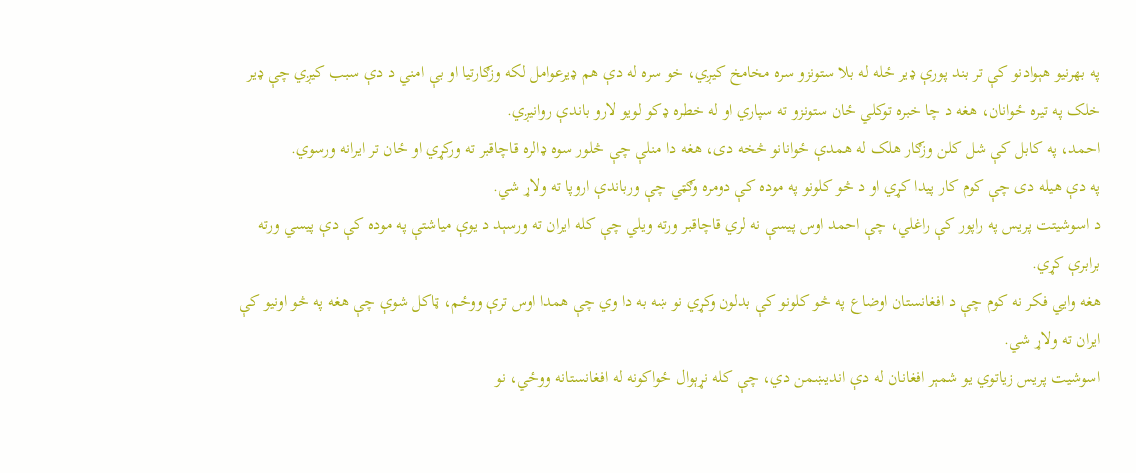په بهرنیو هېوادنو کې تر بند پورې ډیر ځله له بلا ستونزو سره مخامخ کیږي، خو سره له دې هم ډیرعوامل لکه وزګارتیا او بې امني د دې سبب کیږي چې ډیر خلک په تیره ځوانان، هغه د چا خبره توکلي ځان ستونزو ته سپاري او له خطره ډکو لویو لارو باندې روانیږي.
احمد، په کابل کې شل کلن وزګار هلک له همدې ځوانانو څخه دی، هغه دا منلې چې څلور سوه ډالره قاچاقبر ته ورکړي او ځان تر ایرانه ورسوي.
په دې هیله دی چې کوم کار پیدا کړي او د څو کلونو په موده کې دومره وګټي چې ورباندې اروپا ته ولاړ شي.
د اسوشیتت پریس په راپور کې راغلي، چې احمد اوس پیسې نه لري قاچاقبر ورته ویلي چې کله ایران ته ورسېد د یوې میاشتې په موده کې دې پیسي ورته برابرې کړي.
هغه وايي فکر نه کوم چې د افغانستان اوضاع په څو کلونو کې بدلون وکړي نو ښه به دا وي چې همدا اوس ترې ووځم، ټاکل شوې چې هغه په څو اونیو کې ایران ته ولاړ شي.
اسوشیت پریس زیاتوي یو شمېر افغانان له دې اندیښمن دي، چې کله نړېوال ځواکونه له افغانستانه ووځي، نو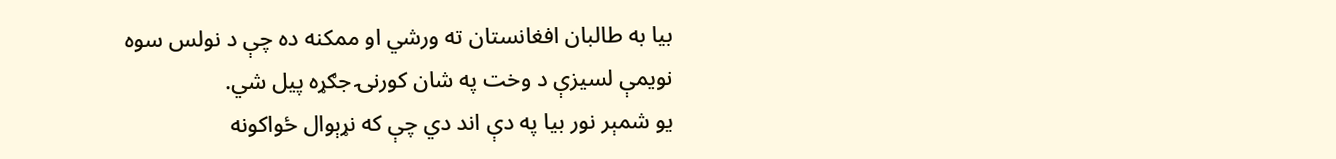بیا به طالبان افغانستان ته ورشي او ممکنه ده چې د نولس سوه نویمې لسیزې د وخت په شان کورنۍ جګړه پیل شي.
یو شمېر نور بیا په دې اند دي چې که نړېوال ځواکونه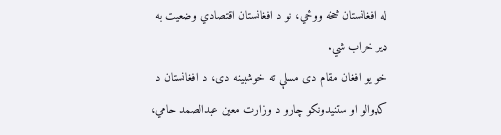له افغانستان څخه ووځي، نو د افغانستان اقتصادي وضعیت به ډیر خراب شي.
خو یو افغان مقام دی مسلې ته خوشبینه دی، د افغانستان د کډوالو او ستنیدونکو چارو د وزارت معین عبدالصمد حامي،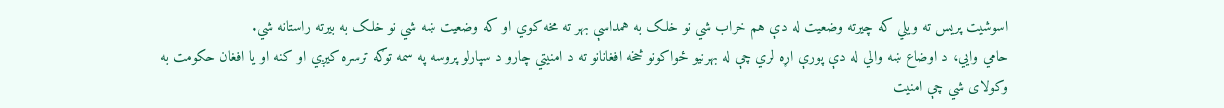اسوشیت پریس ته ویلي که چیرته وضعیت له دې هم خراب شي نو خلک به همداسې بهر ته مخه کوي او که وضعیت ښه شي نو خلک به بیرته راستانه شي.
حامي وایي، د اوضاع ښه والي له دې پورې اړه لري چې له بهرنیو ځواکونو څخه افغانانو ته د امنیتي چارو د سپارلو پروسه په سمه توګه ترسره کیږي او کنه او یا افغان حکومت به وکولای شي چې امنیت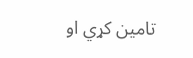تامین کړي او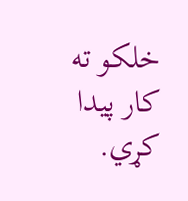خلکو ته کار پیدا کړي.